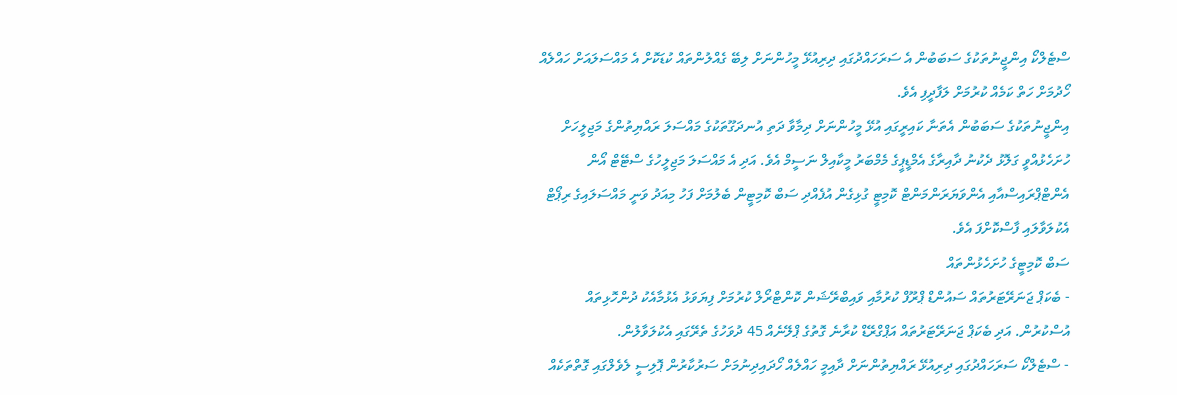ސްޓެލްކޯ އިންޖީނުތަކުގެ ސަބަބުން އެ ސަރަހައްދުގައި ދިރިއުޅޭ މީހުންނަށް ލިބޭ ގެއްލުންތައް ކުޑަކޮށް އެ މައްސަލައަށް ހައްލެއް ހޯދުމަށް ހަތް ކަމެއް ކުރުމަށް ލަފާދީފި އެވެ.
އިންޖީނުތަކުގެ ސަބަބުން އެތަނާ ކައިރީގައި އުޅޭ މީހުންނަށް ދިމާވާ ދަތި އުނދަގޫތަކުގެ މައްސަލަ ރައްޔިތުންގެ މަޖިލީހަށް ހުށަހެޅުއްވީ ގަލޮޅު ދެކުނު ދާއިރާގެ އެމްޑީޕީގެ މެމްބަރު މީކާއިލް ނަސީމް އެވެ. އަދި އެ މައްސަލަ މަޖިލީހުގެ ސްޓޭޓް އޯން އެންޓްޕްރައިސްއާއި އެންވަޔަރަންމަންޓް ކޮމިޓީ ގުޅިގެން އުފެއްދި ސަބް ކޮމިޓީން ބެލުމަށް ފަހު މިއަދު ވަނީ މައްސަލައިގެ ރިޕޯޓް އެކުލަވާލައި ފާސްކޮށްފަ އެވެ.
ސަބް ކޮމިޓީގެ ހުށަހެޅުންތައް
- ބެކަޕް ޖަނަރޭޓަރުތައް ސައުންޑް ޕްރޫފް ކުރުމާއި ވައިބްރޭޝަން ކޮންޓްރޯލް ކުރުމަށް ފިޔަވަޅު އެޅުމާއެކު ދުންހޮޅިތައް އުސްކުރުން. އަދި ބެކަޕް ޖަނަރޭޓަރުތައް އަޕްގްރޭޑް ކުރާނެ ގޮތުގެ ޕްލޭނެއް 45 ދުވަހުގެ ތެރޭގައި އެކުލަވާލުން.
- ސްޓެލްކޯ ސަރަހައްދުގައި ދިރިއުޅޭ ރައްޔިތުންނަށް ދާއިމީ ހައްލެއް ހޯދައިދިނުމަށް ސަރުކާރުން ޕޮލިސީ ލެވެލްގައި ގޮތްތަކެއް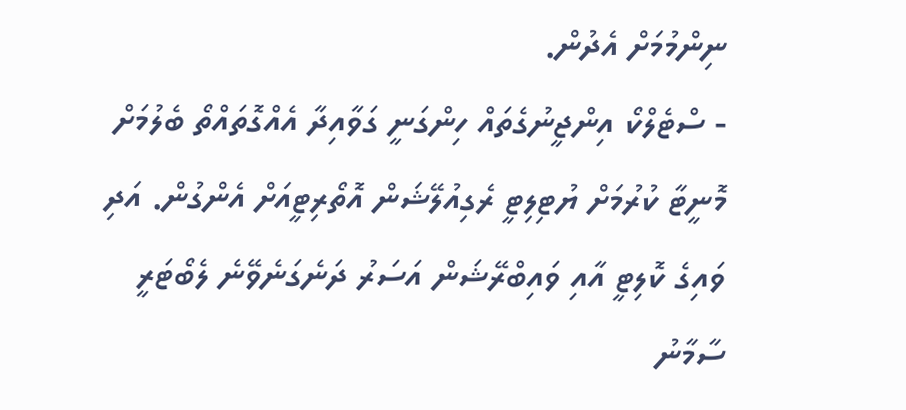ނިންމުމަށް އެދުން.
- ސްޓެލްކޯ އިންޖީނުގެތައް ހިންގަނީ ގަވާއިދާ އެއްގޮތައްތޯ ބެލުމަށް މޮނީޓާ ކުރުމަށް ޔުޓިލިޓީ ރެގިއުލޭޝަން އޮތޯރިޓީއަށް އެންގުން. އަދި ވައިގެ ކޮލިޓީ އާއި ވައިބްރޭޝަން އަސަރު ދަނެގަނެވޭނެ ލެބޯޓަރީ ސާމާނު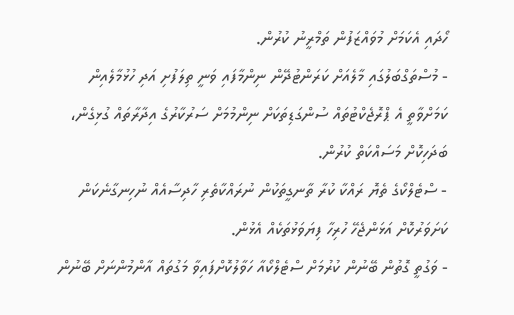ހޯދައި އެކަމަށް މުވައްޒަފުން ތަމްރީނު ކުރުން.
- މުސްތަގްބަލުގައި މާލެއަށް ކަރަންޓުދޭން ނިންމާފައި ވަނީ ތިލަފުށި އަދި ހުޅުމާލެއިން ކަމަށްވާތީ އެ ޕްރޮޖެކްޓުތައް ސުންގަޑިތަކަށް ނިންމުމަށް ސަރުކާރުގެ އިދާރާތައް ގުޅިގެން، ބަދަހިކޮށް މަސައްކަތް ކުރުން.
- ސްޓެލްކޯގެ ތެޔޮ ރައްކާ ކުރާ ތާނގީތަކުން ނުރައްކާތެރި ހާދިސާއެއް ނުހިނގާނެކަން ކަށަވަރުކޮށް އަޅަންޖެހޭ ހުރިހާ ފިޔަވަޅުތަކެއް އެޅުން.
- ވަގުތީ ގޮތުން ބޭނުން ކުރުމަށް ސްޓެލްކޯއާ ހަވާލުކޮށްފައިވާ މަގުތައް އާންމުންނަށް ބޭނުން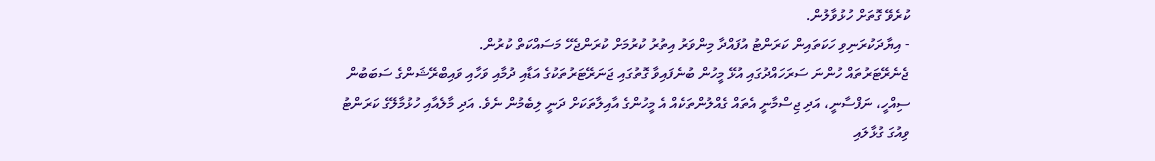ކުރެވޭ ގޮތަށް ހުޅުވާލުން.
- އިޔާދަކުރަނިވި ހަކަތައިން ކަރަންޓު އުފައްދާ މިންވަރު އިތުރު ކުރުމަށް ކުރަންޖެހޭ މަސައްކަތް ކުރުން.
ޖެނެރޭޓަރުތައް ހުންނަ ސަރަހައްދުގައި އުޅޭ މީހުން ބުނެފައިވާ ގޮތުގައި ޖަނަރޭޓަރުތަކުގެ އަޑާއި ދުމާއި ވަހާއި ވައިބްރޭޝަންގެ ސަބަބުން ސިއްހީ، ނަފްސާނީ، އަދި ޖިސްމާނީ އެތައް ގެއްލުންތަކެއް އެ މީހުންގެ އާއިލާތަކަށް ދަނީ ލިބެމުން ނެވެ. އަދި މާލެއާއި ހުޅުމާލޭގެ ކަރަންޓު ވިއުގަ ގުޅާލައި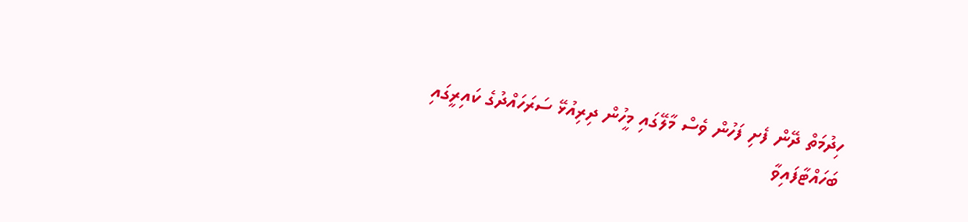ހިދުމަތް ދޭން ފެށި ފަހުން ވެސް މާލޭގައި މީހުން ދިރިއުޅޭ ސަރަހައްދުގެ ކައިރީގައި ބަހައްޓާފައިވާ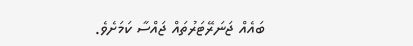ބައެއް ޖަނަރޭޓަރުތައް ޖައްސާ ކަމަށެވެ.